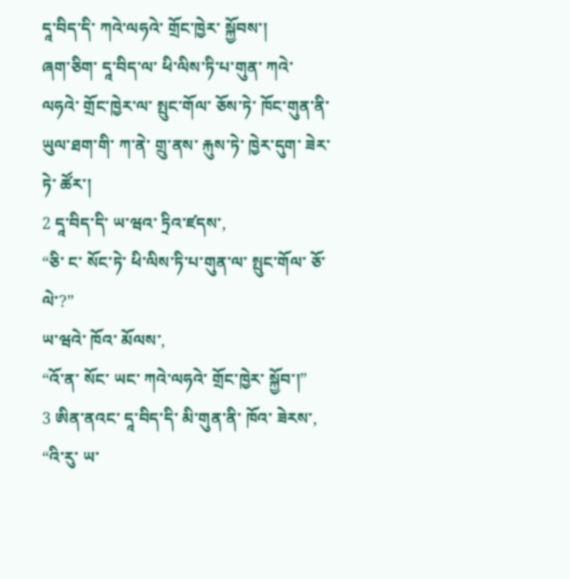དཱ་བིད་དི་ ཀའེ་ལཧའེ་ གྲོང་ཁྱེར་ སྐྱོབས་།
ཞག་ཅིག་ དཱ་བིད་ལ་ ཕི་ལིས་ཏི་པ་གུན་ ཀའེ་ལཧའེ་ གྲོང་ཁྱེར་ལ་ སྤུང་གོལ་ ཅོས་ཏེ་ ཁོང་གུན་ནི་ ཡུལ་ཐག་གི་ ཀ་ནེ་ གྲུ་ནས་ རྐུས་ཏེ་ ཁྱེར་དུག་ ཟེར་ཏེ་ ཚོར་།
2 དཱ་བིད་དི་ ཡ་ཝའ་ ཏྲིའ་ཛདས་,
“ཅི་ ང་ སོང་ཏེ་ ཕི་ལིས་ཏི་པ་གུན་ལ་ སྤུང་གོལ་ ཅོ་ལེ་?”
ཡ་ཝའེ་ ཁོའ་ མོལས་,
“འོ་ན་ སོང་ ཡང་ ཀའེ་ལཧའེ་ གྲོང་ཁྱེར་ སྐྱོབ་།”
3 ཨིན་ནའང་ དཱ་བིད་དི་ མི་གུན་ནི་ ཁོའ་ ཟེརས་,
“འི་རུ་ ཡ་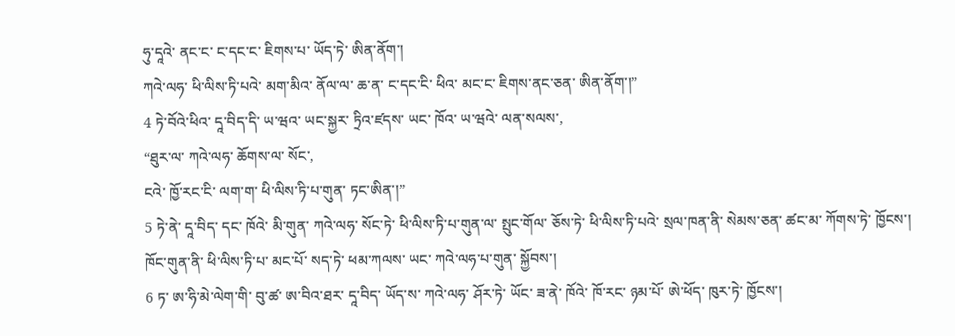ཧུ་དཱའེ་ ནང་ང་ ང་དང་ང་ ཇིགས་པ་ ཡོད་ཏེ་ ཨིན་ནོག་།
ཀའེ་ལཧ་ ཕི་ལིས་ཏི་པའེ་ མག་མིའ་ ནོལ་ལ་ ཆ་ན་ ང་དང་ངི་ ཕིའ་ མང་ང་ ཇིགས་ནང་ཅན་ ཨིན་ནོག་།”
4 ཏེ་བོའེ་ཕིའ་ དཱ་བིད་དི་ ཡ་ཝའ་ ཡང་སྐྱར་ ཏྲིའ་ཛདས་ ཡང་ ཁོའ་ ཡ་ཝའེ་ ལན་སལས་,
“ཐུར་ལ་ ཀའེ་ལཧ་ ཆོགས་ལ་ སོང་,
ངའེ་ ཁྱོ་རང་ངི་ ལག་ག་ ཕི་ལིས་ཏི་པ་གུན་ ཏང་ཨིན་།”
5 ཏེ་ནེ་ དཱ་བིད་ དང་ ཁོའེ་ མི་གུན་ ཀའེ་ལཧ་ སོང་ཏེ་ ཕི་ལིས་ཏི་པ་གུན་ལ་ སྤུང་གོལ་ ཅོས་ཏེ་ ཕི་ལིས་ཏི་པའེ་ སྲལ་ཁན་ནི་ སེམས་ཅན་ ཚང་མ་ ཀོགས་ཏེ་ ཁྱོངས་།
ཁོང་གུན་ནི་ ཕི་ལིས་ཏི་པ་ མང་པོ་ སད་ཏེ་ ཕམ་ཀལས་ ཡང་ ཀའེ་ལཧ་པ་གུན་ སྐྱོབས་།
6 ཏ་ ཨ་ཧི་མེ་ལེག་གི་ བུ་ཚ་ ཨ་བིའ་ཐར་ དཱ་བིད་ ཡོད་ས་ ཀའེ་ལཧ་ ཤོར་ཏེ་ ཡོང་ ཟ་ནེ་ ཁོའེ་ ཁོ་རང་ ཉམ་པོ་ ཨེ་ཕོད་ ཁུར་ཏེ་ ཁྱོངས་།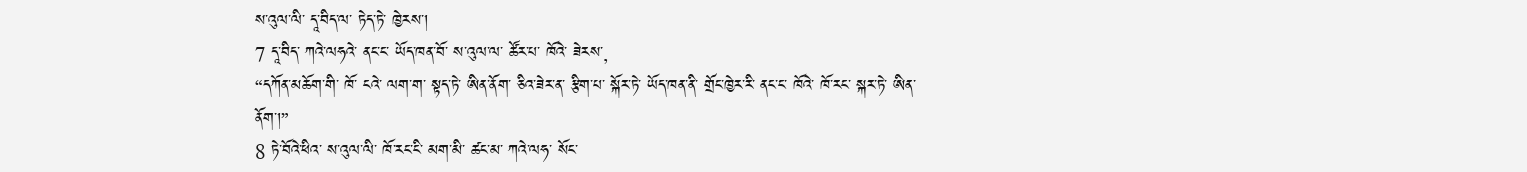ས་འུལ་ལི་ དཱ་བིད་ལ་ ཏེད་ཏེ་ ཁྱེརས་།
7 དཱ་བིད་ ཀའེ་ལཧའེ་ ནང་ང་ ཡོད་ཁན་བོ་ ས་འུལ་ལ་ ཚོར་པ་ ཁོའེ་ ཟེརས་,
“དཀོན་མཆོག་གི་ ཁོ་ ངའེ་ ལག་ག་ སྟད་ཏེ་ ཨིན་ནོག་ ཅིའ་ཟེར་ན་ རྩིག་པ་ སྐོར་ཏེ་ ཡོད་ཁན་ནི་ གྲོང་ཁྱེར་རི་ ནང་ང་ ཁོའེ་ ཁོ་རང་ སྐར་ཏེ་ ཨིན་ནོག་།”
8 ཏེ་བོའེ་ཕིའ་ ས་འུལ་ལི་ ཁོ་རང་ངི་ མག་མི་ ཚང་མ་ ཀའེ་ལཧ་ སོང་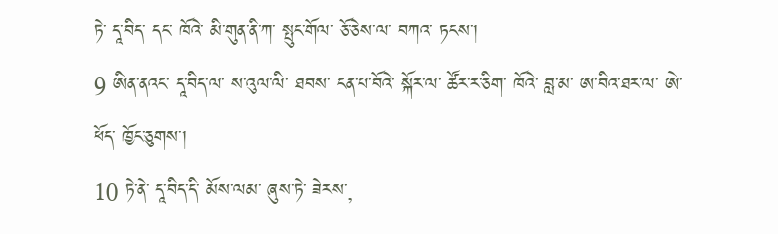ཏེ་ དཱ་བིད་ དང་ ཁོའེ་ མི་གུན་ནི་ཀ་ སྤུང་གོལ་ ཅོ་ཅེས་ལ་ བཀའ་ ཏངས་།
9 ཨིན་ནའང་ དཱ་བིད་ལ་ ས་འུལ་ལི་ ཐབས་ ངན་པ་བོའེ་ སྐོར་ལ་ ཚོར་ར་ཅིག་ ཁོའེ་ བླ་མ་ ཨ་བིའ་ཐར་ལ་ ཨེ་ཕོད་ ཁྱོང་ཅུགས་།
10 ཏེ་ནེ་ དཱ་བིད་དི་ མོས་ལམ་ ཞུས་ཏེ་ ཟེརས་,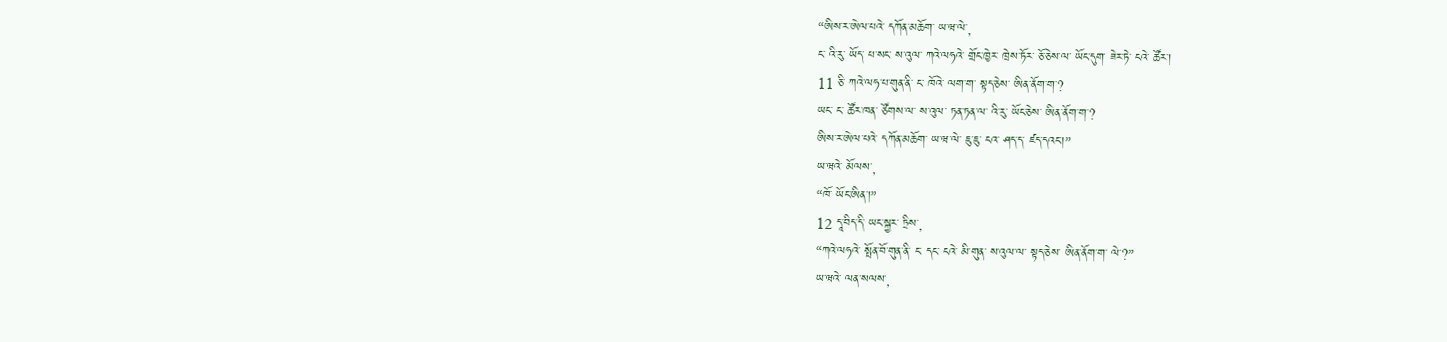“ཨིས་ར་ཨེལ་པའེ་ དཀོན་མཆོག་ ཡ་ཝ་ལེ་,
ང་ འི་རུ་ ཡོད་ པ་སང་ ས་འུལ་ ཀའེ་ལཧའེ་ གྲོང་ཁྱེར་ ཁྲེས་ཏོར་ ཅོ་ཅེས་ལ་ ཡོང་དུག་ ཟེར་ཏེ་ ངའེ་ ཚོར་།
11 ཅི་ ཀའེ་ལཧ་པ་གུན་ནི་ ང་ ཁོའེ་ ལག་ག་ སྟད་ཅེས་ ཨིན་ནོག་ག་?
ཡང་ ང་ ཚོར་ཁན་ ཙོགས་ལ་ ས་འུལ་ ཏན་ཏན་ལ་ འི་རུ་ ཡོང་ཅེས་ ཨིན་ནོག་ག་?
ཨིས་ར་ཨེལ་པའེ་ དཀོན་མཆོག་ ཡ་ཝ་ལེ་ ཇུ་ཇུ་ ངའ་ ཤད་ད་ ཛད་དའང་།”
ཡ་ཝའེ་ མོལས་,
“ཁོ་ ཡོང་ཨིན་།”
12 དཱ་བིད་དི་ ཡང་སྐྱར་ ཏྲིས་,
“ཀའེ་ལཧའེ་ སྤོན་བོ་གུན་ནི་ ང་ དང་ ངའེ་ མི་གུན་ ས་འུལ་ལ་ སྟད་ཅེས་ ཨིན་ནོག་ག་ ལེ་?”
ཡ་ཝའེ་ ལན་སལས་,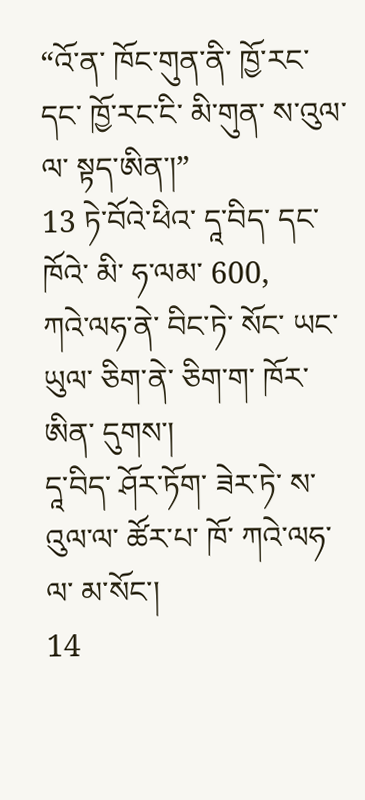“འོ་ན་ ཁོང་གུན་ནི་ ཁྱོ་རང་ དང་ ཁྱོ་རང་ངི་ མི་གུན་ ས་འུལ་ལ་ སྟད་ཨིན་།”
13 ཏེ་བོའེ་ཕིའ་ དཱ་བིད་ དང་ ཁོའེ་ མི་ ཧ་ལམ་ 600,
ཀའེ་ལཧ་ནེ་ བིང་ཏེ་ སོང་ ཡང་ ཡུལ་ ཅིག་ནེ་ ཅིག་ག་ ཁོར་ཨིན་ དུགས་།
དཱ་བིད་ ཤོར་ཏོག་ ཟེར་ཏེ་ ས་འུལ་ལ་ ཚོར་པ་ ཁོ་ ཀའེ་ལཧ་ལ་ མ་སོང་།
14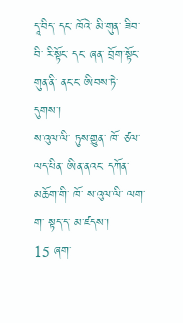དཱ་བིད་ དང་ ཁོའེ་ མི་གུན་ ཟིབ་བི་ རི་སྟོང་ དང་ ཞན་ བྲོག་སྟོང་ གུན་ནི་ ནང་ང་ ཨིབས་ཏེ་ དུགས་།
ས་འུལ་ལི་ ཏུས་གྱུན་ ཁོ་ ཙལ་ལད་པིན་ ཨིན་ནའང་ དཀོན་མཆོག་གི་ ཁོ་ ས་འུལ་ལི་ ལག་ག་ སྟད་ད་ མ་ཛདས་།
15 ཞག་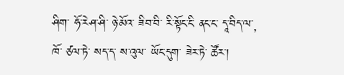ཤིག་ ཧོ་རེཤ་ཤི་ ཉེ་མོའ་ ཟིབ་བི་ རི་སྟོང་ངི་ ནང་ང་ དཱ་བིད་ལ་,
ཁོ་ ཙལ་ཏེ་ སད་ད་ ས་འུལ་ ཡོང་དུག་ ཟེར་ཏེ་ ཚོར་།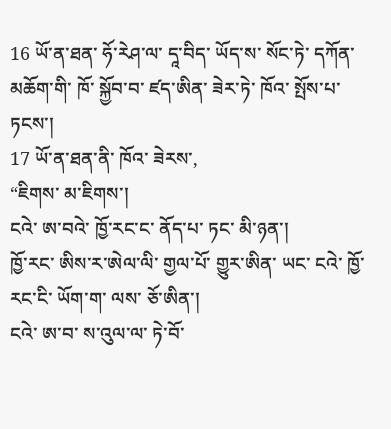16 ཡོ་ན་ཐན་ ཧོ་རེཤ་ལ་ དཱ་བིད་ ཡོད་ས་ སོང་ཏེ་ དཀོན་མཆོག་གི་ ཁོ་ སྐྱོབ་བ་ ཛད་ཨིན་ ཟེར་ཏེ་ ཁོའ་ སྤོས་པ་ ཏངས་།
17 ཡོ་ན་ཐན་ནི་ ཁོའ་ ཟེརས་,
“ཇིགས་ མ་ཇིགས་།
ངའེ་ ཨ་བའེ་ ཁྱོ་རང་ང་ ནོད་པ་ ཏང་ མི་ཉན་།
ཁྱོ་རང་ ཨིས་ར་ཨེལ་ལི་ གྱལ་པོ་ གྱུར་ཨིན་ ཡང་ ངའེ་ ཁྱོ་རང་ངི་ ཡོག་ག་ ལས་ ཅོ་ཨིན་།
ངའེ་ ཨ་བ་ ས་འུལ་ལ་ ཏེ་བོ་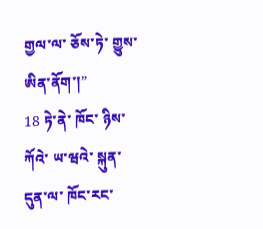གྱལ་ལ་ ཅོས་ཏེ་ གྱུས་ ཨིན་ནོག་།”
18 ཏེ་ནེ་ ཁོང་ ཉིས་ཀོའེ་ ཡ་ཝའེ་ སྐུན་དུན་ལ་ ཁོང་རང་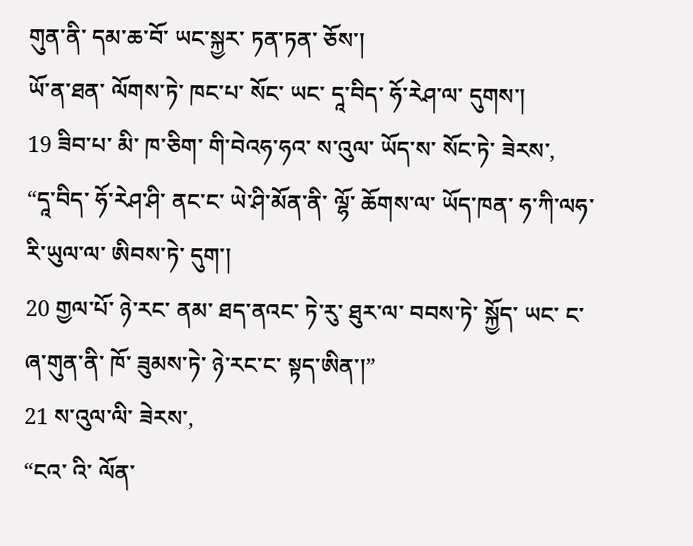གུན་ནི་ དམ་ཆ་བོ་ ཡང་སྐྱར་ ཏན་ཏན་ ཅོས་།
ཡོ་ན་ཐན་ ལོགས་ཏེ་ ཁང་པ་ སོང་ ཡང་ དཱ་བིད་ ཧོ་རེཤ་ལ་ དུགས་།
19 ཟིབ་པ་ མི་ ཁ་ཅིག་ གི་བེའཧ་ཧའ་ ས་འུལ་ ཡོད་ས་ སོང་ཏེ་ ཟེརས་,
“དཱ་བིད་ ཧོ་རེཤ་ཤི་ ནང་ང་ ཡེ་ཤི་མོན་ནི་ ལྷོ་ ཆོགས་ལ་ ཡོད་ཁན་ ཧ་ཀི་ལཧ་ རི་ཡུལ་ལ་ ཨིབས་ཏེ་ དུག་།
20 གྱལ་པོ་ ཉེ་རང་ ནམ་ ཐད་ནའང་ ཏེ་རུ་ ཐུར་ལ་ བབས་ཏེ་ སྐྱོད་ ཡང་ ང་ཞ་གུན་ནི་ ཁོ་ ཟུམས་ཏེ་ ཉེ་རང་ང་ སྟད་ཨིན་།”
21 ས་འུལ་ལི་ ཟེརས་,
“ངའ་ འི་ ལོན་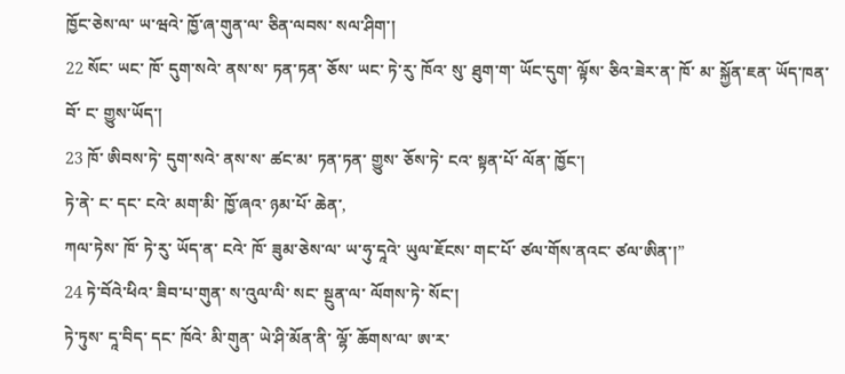ཁྱོང་ཅེས་ལ་ ཡ་ཝའེ་ ཁྱོ་ཞ་གུན་ལ་ ཅིན་ལབས་ སལ་ཤིག་།
22 སོང་ ཡང་ ཁོ་ དུག་སའེ་ ནས་ས་ ཏན་ཏན་ ཅོས་ ཡང་ ཏེ་རུ་ ཁོའ་ སུ་ ཐུག་ག་ ཡོང་དུག་ ལྟོས་ ཅིའ་ཟེར་ན་ ཁོ་ མ་ སྐྱོན་ཇན་ ཡོད་ཁན་བོ་ ང་ གྱུས་ཡོད་།
23 ཁོ་ ཨིབས་ཏེ་ དུག་སའེ་ ནས་ས་ ཚང་མ་ ཏན་ཏན་ གྱུས་ ཅོས་ཏེ་ ངའ་ སྟན་པོ་ ལོན་ ཁྱོང་།
ཏེ་ནེ་ ང་ དང་ ངའེ་ མག་མི་ ཁྱོ་ཞའ་ ཉམ་པོ་ ཆེན་,
ཀལ་ཏེས་ ཁོ་ ཏེ་རུ་ ཡོད་ན་ ངའེ་ ཁོ་ ཟུམ་ཅེས་ལ་ ཡ་ཧུ་དཱའེ་ ཡུལ་ཇོངས་ གང་པོ་ ཙལ་གོས་ནའང་ ཙལ་ཨིན་།”
24 ཏེ་བོའེ་ཕིའ་ ཟིབ་པ་གུན་ ས་འུལ་ལི་ སང་ སྔུན་ལ་ ལོགས་ཏེ་ སོང་།
ཏེ་ཏུས་ དཱ་བིད་ དང་ ཁོའེ་ མི་གུན་ ཡེ་ཤི་མོན་ནི་ ལྷོ་ ཆོགས་ལ་ ཨ་ར་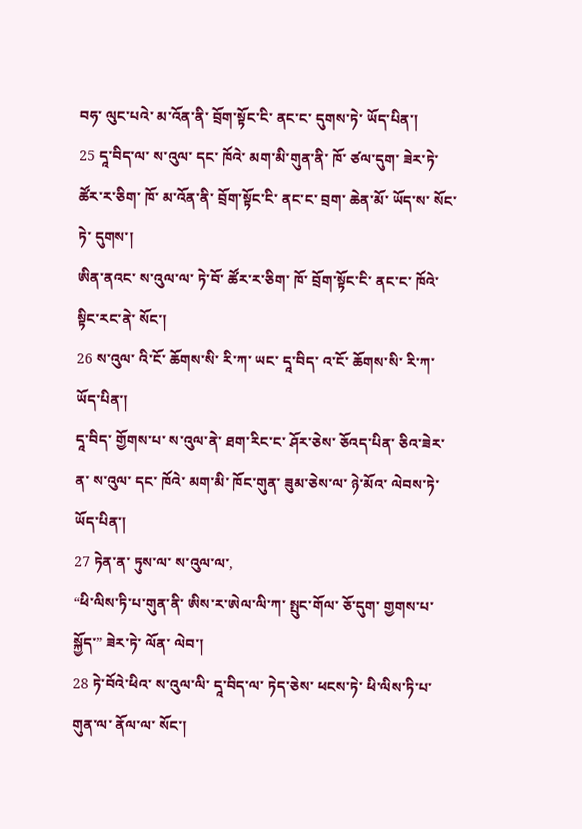བཧ་ ལུང་པའེ་ མ་འོན་ནི་ བྲོག་སྟོང་ངི་ ནང་ང་ དུགས་ཏེ་ ཡོད་པིན་།
25 དཱ་བིད་ལ་ ས་འུལ་ དང་ ཁོའེ་ མག་མི་གུན་ནི་ ཁོ་ ཙལ་དུག་ ཟེར་ཏེ་ ཚོར་ར་ཅིག་ ཁོ་ མ་འོན་ནི་ བྲོག་སྟོང་ངི་ ནང་ང་ བྲག་ ཆེན་མོ་ ཡོད་ས་ སོང་ཏེ་ དུགས་།
ཨིན་ནའང་ ས་འུལ་ལ་ ཏེ་བོ་ ཚོར་ར་ཅིག་ ཁོ་ བྲོག་སྟོང་ངི་ ནང་ང་ ཁོའེ་ སྟིང་རང་ནེ་ སོང་།
26 ས་འུལ་ འི་ངོ་ ཆོགས་སི་ རི་ཀ་ ཡང་ དཱ་བིད་ འ་ངོ་ ཆོགས་སི་ རི་ཀ་ ཡོད་པིན་།
དཱ་བིད་ གྱོགས་པ་ ས་འུལ་ནེ་ ཐག་རིང་ང་ ཤོར་ཅེས་ ཅོའད་པིན་ ཅིའ་ཟེར་ན་ ས་འུལ་ དང་ ཁོའེ་ མག་མི་ ཁོང་གུན་ ཟུམ་ཅེས་ལ་ ཉེ་མོའ་ ལེབས་ཏེ་ ཡོད་པིན་།
27 ཏེན་ན་ ཏུས་ལ་ ས་འུལ་ལ་,
“ཕི་ལིས་ཏི་པ་གུན་ནི་ ཨིས་ར་ཨེལ་ལི་ཀ་ སྤུང་གོལ་ ཅོ་དུག་ གྱགས་པ་ སྐྱོད་” ཟེར་ཏེ་ ལོན་ ལེབ་།
28 ཏེ་བོའེ་ཕིའ་ ས་འུལ་ལི་ དཱ་བིད་ལ་ ཏེད་ཅེས་ ཕངས་ཏེ་ ཕི་ལིས་ཏི་པ་གུན་ལ་ ནོལ་ལ་ སོང་།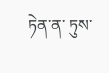ཏེན་ན་ ཏུས་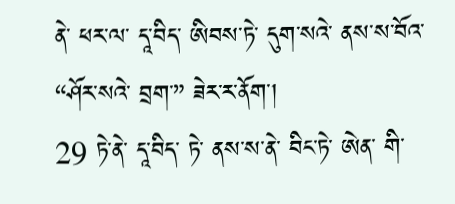ནེ་ ཕར་ལ་ དཱ་བིད་ ཨིབས་ཏེ་ དུག་སའེ་ ནས་ས་བོའ་ “ཤོར་སའེ་ བྲག་” ཟེར་ར་ནོག་།
29 ཏེ་ནེ་ དཱ་བིད་ ཏེ་ ནས་ས་ནེ་ བིང་ཏེ་ ཨེན་ གི་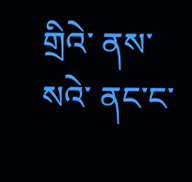གྲིའེ་ ནས་སའེ་ ནང་ང་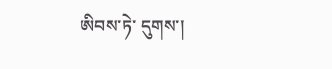ཨིབས་ཏེ་ དུགས་།